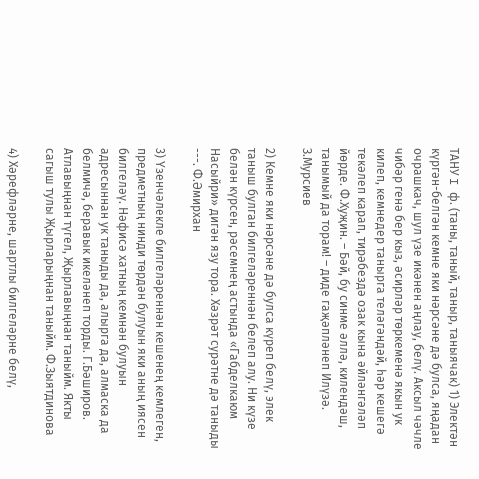ТАНУ I ф. (таны, таный, таныр, таныячак) 1) Электән күргән-белгән кемне яки нәрсәне дә булса, яңадан очрашкач, шул үзе икәнен аңлау, белү. Аксыл чәчле чибәр генә бер кыз, әсирләр төркеменә якын ук килеп, кемнедер танырга теләгәндәй, һәр кешегә текәлеп карап, тирәбездә озак кына әйләнгәләп йөрде. Ф.Хуҗин. – Бәй, бу синме әллә, килендәш, танымый да торам! – диде гаҗәпләнеп Илүзә. З.Мурсиев

2) Кемне яки нәрсәне дә булса күреп белү, элек таныш булган билгеләреннән белеп алу. Ни күзе белән күрсен, рәсемнең астында «Габделкаюм Насыйри» дигән язу тора. Хәзрәт сурәтне дә таныды ---. Ф.Әмирхан

3) Үзенчәлекле билгеләреннән кешенең кемлеген, предметның нинди төрдән булуын яки аның иясен билгеләү. Нәфисә хатның кемнән булуын адресыннан ук таныды да, алырга да, алмаска да белмичә, беравык икеләнеп торды. Г.Бәширов. Атлавыңнан түгел, Җырлавыңнан таныйм. Якты сагыш тулы Җырларыңнан таныйм. Ф.Зыятдинова

4) Хәрефләрне, шартлы билгеләрне белү,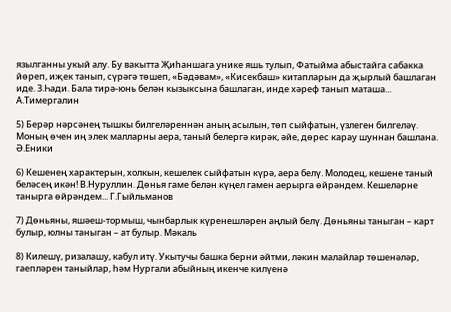язылганны укый алу. Бу вакытта Җиһаншага унике яшь тулып, Фатыйма абыстайга сабакка йөреп, иҗек танып, сүрәгә төшеп, «Бәдәвам», «Кисекбаш» китапларын да җырлый башлаган иде. З.Һади. Бала тирә-юнь белән кызыксына башлаган, инде хәреф танып маташа... А.Тимергалин

5) Берәр нәрсәнең тышкы билгеләреннән аның асылын, төп сыйфатын, үзлеген билгеләү. Моның өчен иң элек малларны аера, таный белергә кирәк, әйе, дөрес карау шуннан башлана. Ә.Еники

6) Кешенең характерын, холкын, кешелек сыйфатын күрә, аера белү. Молодец, кешене таный беләсең икән! В.Нуруллин. Дөнья гаме белән күңел гамен аерырга өйрәндем. Кешеләрне танырга өйрәндем... Г.Гыйльманов

7) Дөньяны, яшәеш-тормыш, чынбарлык күренешләрен аңлый белү. Дөньяны таныган – карт булыр, юлны таныган – ат булыр. Мәкаль

8) Килешү, ризалашу, кабул итү. Укытучы башка берни әйтми, ләкин малайлар төшенәләр, гаепләрен таныйлар, һәм Нургали абыйның икенче килүенә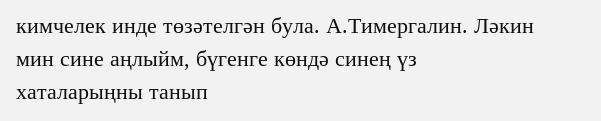кимчелек инде төзәтелгән була. А.Тимергалин. Ләкин мин сине аңлыйм, бүгенге көндә синең үз хаталарыңны танып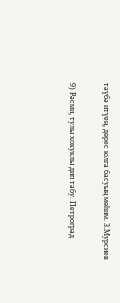тәүбә итүең, дөрес юлга басуың мөһим. З.Мурсиев

9) Рәсми, тулы хокуклы дип табу. Петроград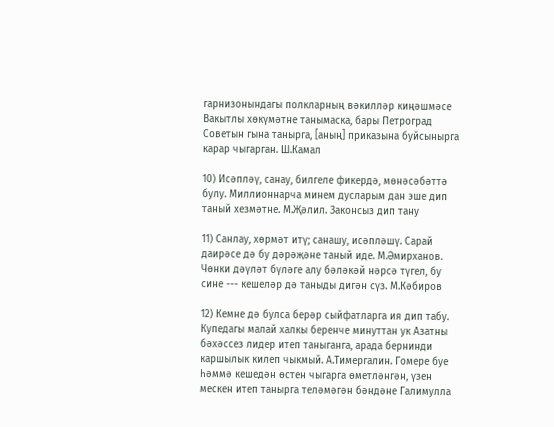гарнизонындагы полкларның вәкилләр киңәшмәсе Вакытлы хөкүмәтне танымаска, бары Петроград Советын гына танырга, [аның] приказына буйсынырга карар чыгарган. Ш.Камал

10) Исәпләү, санау, билгеле фикердә, мөнәсәбәттә булу. Миллионнарча минем дусларым дан эше дип таный хезмәтне. М.Җәлил. Законсыз дип тану

11) Санлау, хөрмәт итү; санашу, исәпләшү. Сарай даирәсе дә бу дәрәҗәне таный иде. М.Әмирханов. Чөнки дәүләт бүләге алу бәләкәй нәрсә түгел, бу сине --- кешеләр дә таныды дигән сүз. М.Кәбиров

12) Кемне дә булса берәр сыйфатларга ия дип табу. Купедагы малай халкы беренче минуттан ук Азатны бәхәссез лидер итеп таныганга, арада бернинди каршылык килеп чыкмый. А.Тимергалин. Гомере буе һәммә кешедән өстен чыгарга өметләнгән, үзен мескен итеп танырга теләмәгән бәндәне Галимулла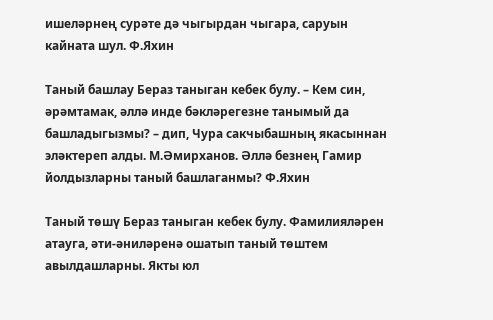ишеләрнең сурәте дә чыгырдан чыгара, саруын кайната шул. Ф.Яхин

Таный башлау Бераз таныган кебек булу. – Кем син, әрәмтамак, әллә инде бәкләрегезне танымый да башладыгызмы? – дип, Чура сакчыбашның якасыннан эләктереп алды. М.Әмирханов. Әллә безнең Гамир йолдызларны таный башлаганмы? Ф.Яхин

Таный төшү Бераз таныган кебек булу. Фамилияләрен атауга, әти-әниләренә ошатып таный төштем авылдашларны. Якты юл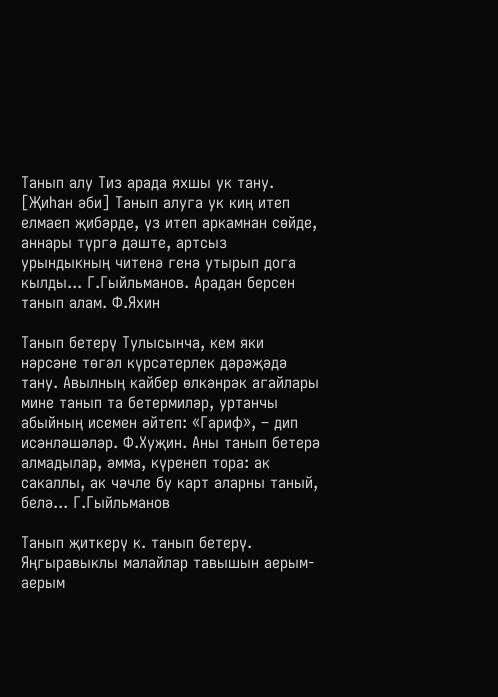Танып алу Тиз арада яхшы ук тану. [Җиһан әби] Танып алуга ук киң итеп елмаеп җибәрде, үз итеп аркамнан сөйде, аннары түргә дәште, артсыз урындыкның читенә генә утырып дога кылды... Г.Гыйльманов. Арадан берсен танып алам. Ф.Яхин

Танып бетерү Тулысынча, кем яки нәрсәне төгәл күрсәтерлек дәрәҗәдә тану. Авылның кайбер өлкәнрәк агайлары мине танып та бетермиләр, уртанчы абыйның исемен әйтеп: «Гариф», – дип исәнләшәләр. Ф.Хуҗин. Аны танып бетерә алмадылар, әмма, күренеп тора: ак сакаллы, ак чәчле бу карт аларны таный, белә... Г.Гыйльманов

Танып җиткерү к. танып бетерү. Яңгыравыклы малайлар тавышын аерым-аерым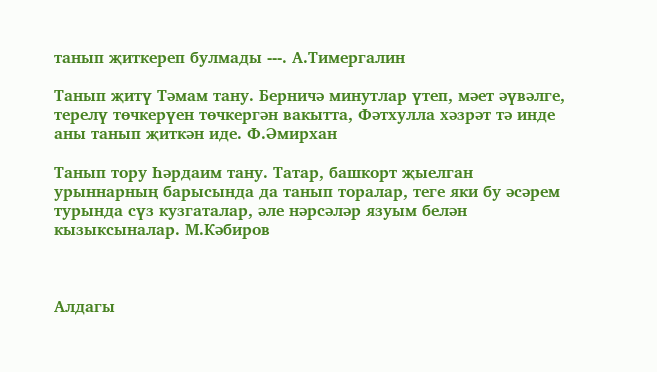танып җиткереп булмады ---. А.Тимергалин

Танып җитү Тәмам тану. Берничә минутлар үтеп, мәет әүвәлге, терелү төчкерүен төчкергән вакытта, Фәтхулла хәзрәт тә инде аны танып җиткән иде. Ф.Әмирхан

Танып тору Һәрдаим тану. Татар, башкорт җыелган урыннарның барысында да танып торалар, теге яки бу әсәрем турында сүз кузгаталар, әле нәрсәләр язуым белән кызыксыналар. М.Кәбиров



Алдагы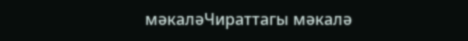мәкаләЧираттагы мәкалә